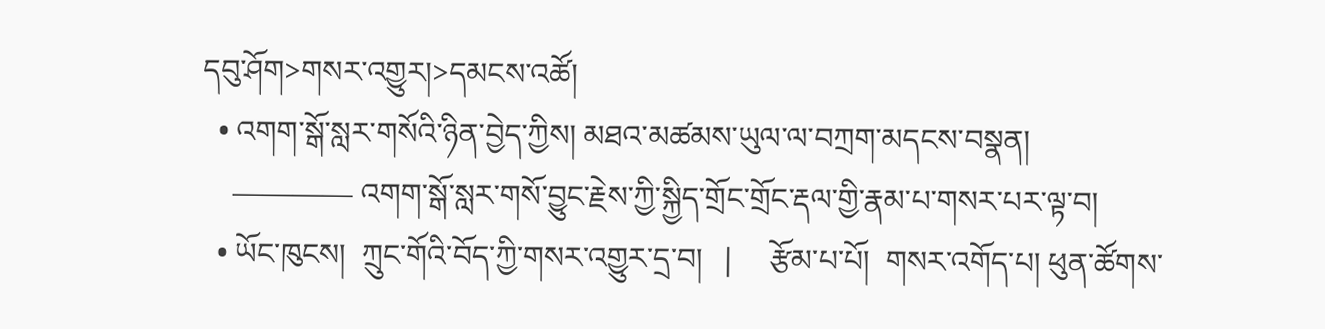དབུ་ཤོག>གསར་འགྱུར།>དམངས་འཚོ།
  • འགག་སྒོ་སླར་གསོའི་ཉིན་བྱེད་ཀྱིས། མཐའ་མཚམས་ཡུལ་ལ་བཀྲག་མདངས་བསྣན།
    ———— འགག་སྒོ་སླར་གསོ་བྱུང་རྗེས་ཀྱི་སྐྱིད་གྲོང་གྲོང་རྡལ་གྱི་རྣམ་པ་གསར་པར་ལྟ་བ།
  • ཡོང་ཁུངས།  ཀྲུང་གོའི་བོད་ཀྱི་གསར་འགྱུར་དྲ་བ།   |     རྩོམ་པ་པོ།  གསར་འགོད་པ། ཕུན་ཚོགས་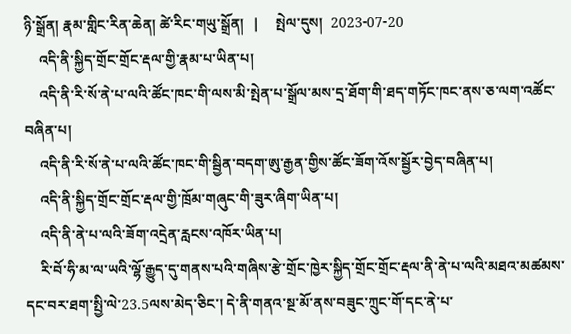ཉི་སྒྲོན། རྣམ་གླིང་རིན་ཆེན། ཚེ་རིང་གཡུ་སྒྲོན།   |     སྤེལ་དུས།  2023-07-20
    འདི་ནི་སྐྱིད་གྲོང་གྲོང་རྡལ་གྱི་རྣམ་པ་ཡིན་པ།
    འདི་ནི་རི་སོ་ནེ་པ་ལའི་ཚོང་ཁང་གི་ལས་མི་སྤེན་པ་སྒྲོལ་མས་དྲ་ཐོག་གི་ཐད་གཏོང་ཁང་ནས་ཅ་ལག་འཚོང་བཞིན་པ།
    འདི་ནི་རི་སོ་ནེ་པ་ལའི་ཚོང་ཁང་གི་སྦྱིན་བདག་ཨུ་རྒྱན་གྱིས་ཚོང་ཟོག་འོས་སྦྱོར་བྱེད་བཞིན་པ།
    འདི་ནི་སྐྱིད་གྲོང་གྲོང་རྡལ་གྱི་ཁྲོམ་གཞུང་གི་ཟུར་ཞིག་ཡིན་པ།
    འདི་ནི་ནེ་པ་ལའི་ཟོག་འདྲེན་རླངས་འཁོར་ཡིན་པ།
    རི་བོ་ཧི་མ་ལ་ཡའི་ལྷོ་རྒྱུད་དུ་གནས་པའི་གཞིས་རྩེ་གྲོང་ཁྱེར་སྐྱིད་གྲོང་གྲོང་རྡལ་ནི་ནེ་པ་ལའི་མཐའ་མཚམས་དང་བར་ཐག་སྤྱི་ལེ་23.5ལས་མེད་ཅིང་། དེ་ནི་གནའ་སྔ་མོ་ནས་བཟུང་ཀྲུང་གོ་དང་ནེ་པ་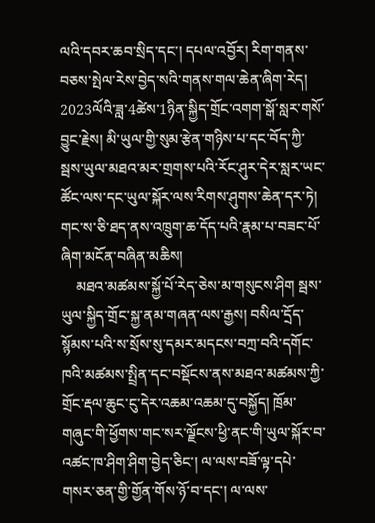ལའི་དབར་ཆབ་སྲིད་དང་། དཔལ་འབྱོར། རིག་གནས་བཅས་སྤེལ་རེས་བྱེད་སའི་གནས་གལ་ཆེན་ཞིག་རེད། 2023ལོའི་ཟླ་4ཚེས་1ཉིན་སྐྱིད་གྲོང་འགག་སྒོ་སླར་གསོ་བྱུང་རྗེས། མི་ཡུལ་གྱི་སུམ་རྩེན་གཉིས་པ་དང་བོད་ཀྱི་སྦས་ཡུལ་མཐའ་མར་གྲགས་པའི་རོང་ཤུར་དེར་སླར་ཡང་ཚོང་ལས་དང་ཡུལ་སྐོར་ལས་རིགས་ཤུགས་ཆེན་དར་ཏེ། གང་ས་ཅི་ཐད་ནས་འཁྲུག་ཆ་དོད་པའི་རྣམ་པ་བཟང་པོ་ཞིག་མངོན་བཞིན་མཆིས།
    མཐའ་མཚམས་སྐྱོ་པོ་རེད་ཅེས་མ་གསུངས་ཤིག སྦས་ཡུལ་སྐྱིད་གྲོང་སྐྱ་ནམ་གཞན་ལས་རྒྱས། བསིལ་དྲོད་སྙོམས་པའི་ས་སྲོས་སུ་དམར་མདངས་བཀྲ་བའི་དགོང་ཁའི་མཚམས་སྤྲིན་དང་བསྡོངས་ནས་མཐའ་མཚམས་ཀྱི་གྲོང་རྡལ་ཆུང་ངུ་དེར་འཆམ་འཆམ་དུ་བསྐྱོད། ཁྲོམ་གཞུང་གི་ཕྱོགས་གང་སར་ལྗོངས་ཕྱི་ནང་གི་ཡུལ་སྐོར་བ་འཚང་ཁ་ཤིག་ཤིག་བྱེད་ཅིང་། ལ་ལས་བཟོ་ལྟ་དཔེ་གསར་ཅན་གྱི་གྱོན་གོས་ཉོ་བ་དང་། ལ་ལས་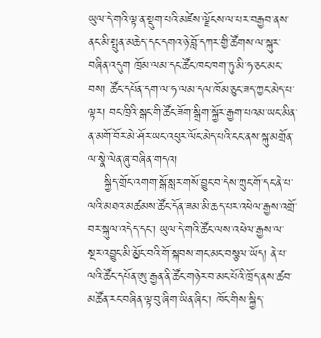ཡུལ་དེ་གའི་ལྟ་ན་སྡུག་པའི་མཛེས་ལྗོངས་ལ་པར་བརྒྱབ་ནས་ནང་མི་སྤུན་མཆེད་དང་དགའ་ཉེ་བློ་དཀར་གྱི་ཚོགས་ལ་སྐུར་བཞིན་འདུག ཁྲོམ་ལམ་དང་ཚོང་ཁང་ཁག་ཏུ་མི་ཧ་ཅང་མང་བས། ཚོང་དཔོན་དག་ལ་ཧ་ལམ་དལ་ཁོམ་ཅུང་ཟད་ཀྱང་མེད་པ་ལྟར། བང་ཁྲིའི་སྒང་གི་ཚོང་ཟོག་སྒྲིག་སྐྱོར་རྒྱག་པའམ་ཡང་མིན་ན་མགོ་བོར་མེ་ཤོར་ཡང་འཕུར་ལོང་མེད་པའི་ངང་ནས་སྐུ་མགྲོན་ལ་སྣེ་ལེན་ཞུ་བཞིན་གདའ།
    སྐྱིད་གྲོང་འགག་སྒོ་སླར་གསོ་བྱུང་བ་དེས་ཀྲུང་གོ་དང་ནེ་པ་ལའི་མཐའ་མཚམས་ཚོང་དོན་ཟམ་མི་ཆད་པར་འཕེལ་རྒྱས་འགྲོ་བར་སྐུལ་འདེད་དང་། ཡུལ་དེ་གའི་ཚོང་ལས་འཕེལ་རྒྱས་ལ་སྔར་འབྱུང་མི་མྱོང་བའི་གོ་སྐབས་གང་མང་བསྩལ་ཡོད། ནེ་པ་ལའི་ཚོང་དཔོན་ཨུ་རྒྱན་ནི་ཚོང་གཉེར་བ་མང་པོའི་ཁྲོད་ནས་ཚབ་མཚོན་རང་བཞིན་ལྟ་བུ་ཞིག་ཡིན་ཞིང་། ཁོང་གིས་སྐྱིད་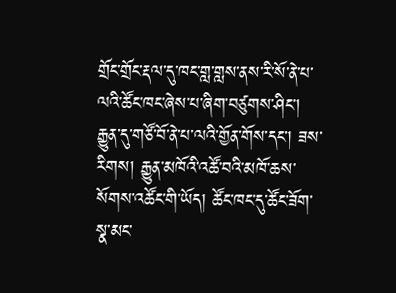གྲོང་གྲོང་རྡལ་དུ་ཁང་གླ་གླས་ནས་རི་སོ་ནེ་པ་ལའི་ཚོང་ཁང་ཞེས་པ་ཞིག་བཙུགས་ཤིང་། རྒྱུན་དུ་གཙོ་བོ་ནེ་པ་ལའི་གྱོན་གོས་དང་། ཟས་རིགས། རྒྱུན་མཁོའི་འཚོ་བའི་མཁོ་ཆས་སོགས་འཚོང་གི་ཡོད། ཚོང་ཁང་དུ་ཚོང་ཟོག་སྣ་མང་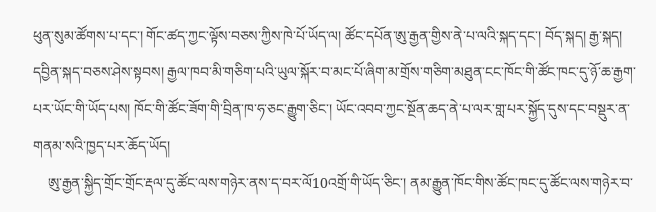ཕུན་སུམ་ཚོགས་པ་དང་། གོང་ཚད་ཀྱང་ལྟོས་བཅས་ཀྱིས་ཁེ་པོ་ཡོད་ལ། ཚོང་དཔོན་ཨུ་རྒྱན་གྱིས་ནེ་པ་ལའི་སྐད་དང་། བོད་སྐད། རྒྱ་སྐད། དབྱིན་སྐད་བཅས་ཤེས་སྟབས། རྒྱལ་ཁབ་མི་གཅིག་པའི་ཡུལ་སྐོར་བ་མང་པོ་ཞིག་མ་གྲོས་གཅིག་མཐུན་ངང་ཁོང་གི་ཚོང་ཁང་དུ་ཉོ་ཆ་རྒྱག་པར་ཡོང་གི་ཡོད་པས། ཁོང་གི་ཚོང་ཟོག་གི་བྲིན་ཁ་ཧ་ཅང་རྒྱུག་ཅིང་། ཡོང་འབབ་ཀྱང་སྔོན་ཆད་ནེ་པ་ལར་གླ་པར་སྐྱོད་དུས་དང་བསྡུར་ན་གནམ་སའི་ཁྱད་པར་ཆོད་ཡོད།
    ཨུ་རྒྱན་སྐྱིད་གྲོང་གྲོང་རྡལ་དུ་ཚོང་ལས་གཉེར་ནས་ད་བར་ལོ10འགྲོ་གི་ཡོད་ཅིང་། ནམ་རྒྱུན་ཁོང་གིས་ཚོང་ཁང་དུ་ཚོང་ལས་གཉེར་བ་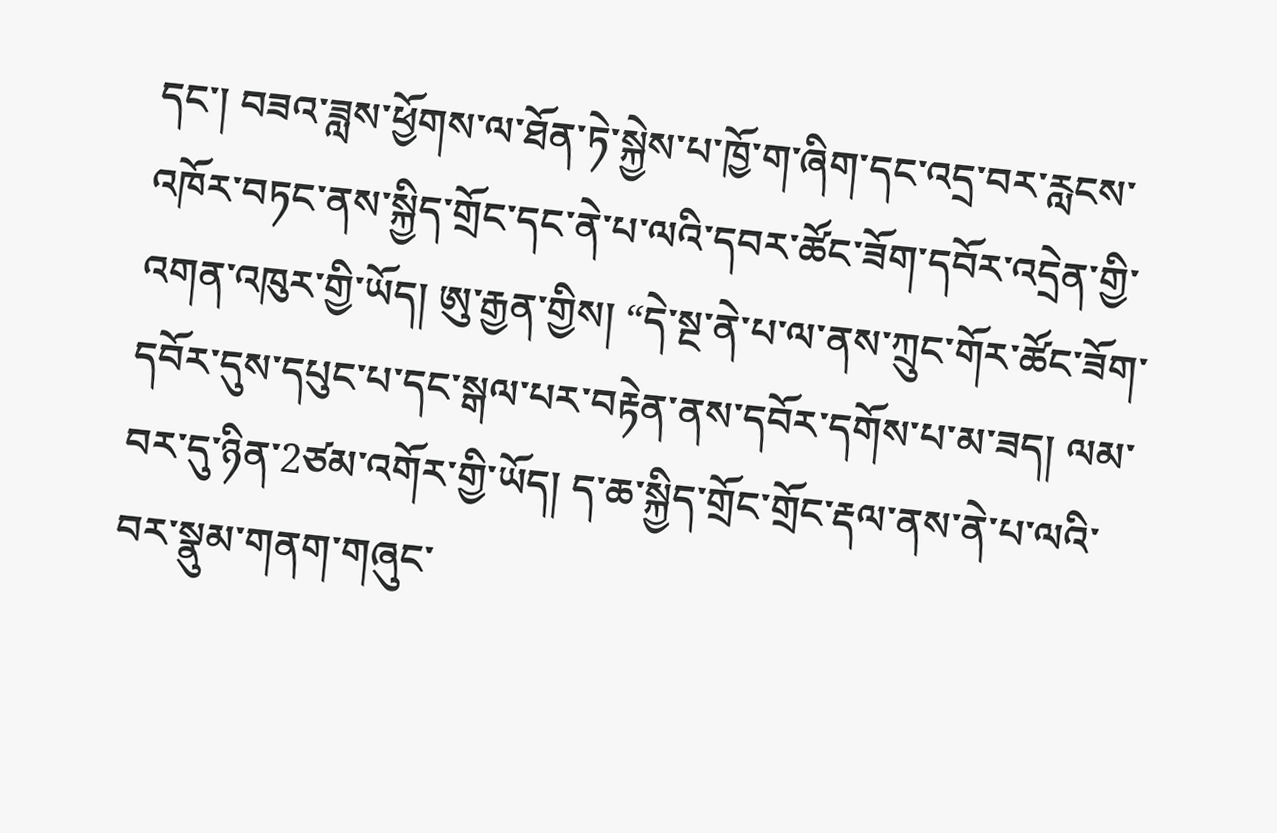དང་། བཟའ་ཟླས་ཕྱོགས་ལ་ཐོན་ཏེ་སྐྱེས་པ་ཁྱོ་ག་ཞིག་དང་འདྲ་བར་རླངས་འཁོར་བཏང་ནས་སྐྱིད་གྲོང་དང་ནེ་པ་ལའི་དབར་ཚོང་ཟོག་དབོར་འདྲེན་གྱི་འགན་འཁུར་གྱི་ཡོད། ཨུ་རྒྱན་གྱིས། “དེ་སྔ་ནེ་པ་ལ་ནས་ཀྲུང་གོར་ཚོང་ཟོག་དབོར་དུས་དཔུང་པ་དང་སྒལ་པར་བརྟེན་ནས་དབོར་དགོས་པ་མ་ཟད། ལམ་བར་དུ་ཉིན་2ཙམ་འགོར་གྱི་ཡོད། ད་ཆ་སྐྱིད་གྲོང་གྲོང་རྡལ་ནས་ནེ་པ་ལའི་བར་སྣུམ་གནག་གཞུང་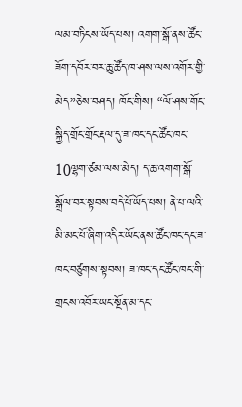ལམ་བཏིངས་ཡོད་པས། འགག་སྒོ་ནས་ཚོང་ཟོག་དབོར་བར་ཆུ་ཚོད་ཁ་ཤས་ལས་འགོར་གྱི་མེད”ཅེས་བཤད། ཁོང་གིས། “ལོ་ཤས་གོང་སྐྱིད་གྲོང་གྲོང་རྡལ་དུ་ཟ་ཁང་དང་ཚོང་ཁང་10ལྷག་ཙམ་ལས་མེད། ད་ཆ་འགག་སྒོ་སྒྲོལ་བར་སྟབས་བདེ་པོ་ཡོད་པས། ནེ་པ་ལའི་མི་མང་པོ་ཞིག་འདིར་ཡོང་ནས་ཚོང་ཁང་དང་ཟ་ཁང་བཙུགས་སྟབས། ཟ་ཁང་དང་ཚོང་ཁང་གི་གྲངས་འབོར་ཡང་སྔོན་མ་དང་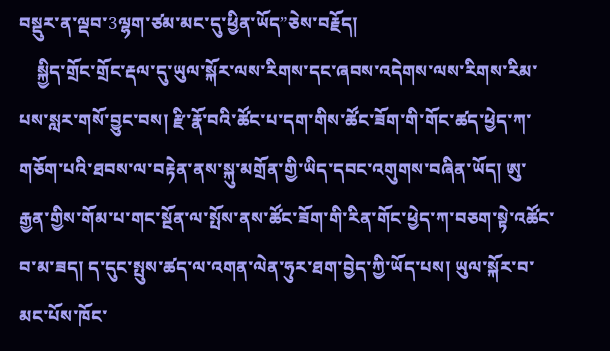བསྡུར་ན་ལྡབ་3ལྷག་ཙམ་མང་དུ་ཕྱིན་ཡོད”ཅེས་བརྗོད།
    སྐྱིད་གྲོང་གྲོང་རྡལ་དུ་ཡུལ་སྐོར་ལས་རིགས་དང་ཞབས་འདེགས་ལས་རིགས་རིམ་པས་སླར་གསོ་བྱུང་བས། རྫི་རྣོ་བའི་ཚོང་པ་དག་གིས་ཚོང་ཟོག་གི་གོང་ཚད་ཕྱེད་ཀ་གཅོག་པའི་ཐབས་ལ་བརྟེན་ནས་སྐུ་མགྲོན་གྱི་ཡིད་དབང་འགུགས་བཞིན་ཡོད། ཨུ་རྒྱན་གྱིས་གོམ་པ་གང་སྔོན་ལ་སྤོས་ནས་ཚོང་ཟོག་གི་རིན་གོང་ཕྱེད་ཀ་བཅག་སྟེ་འཚོང་བ་མ་ཟད། ད་དུང་སྤུས་ཚད་ལ་འགན་ལེན་ཧུར་ཐག་བྱེད་ཀྱི་ཡོད་པས། ཡུལ་སྐོར་བ་མང་པོས་ཁོང་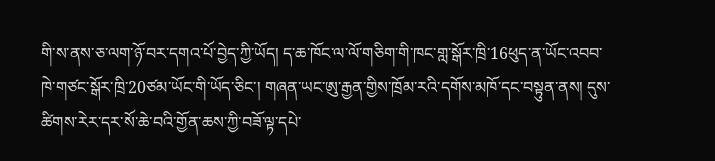གི་ས་ནས་ཅ་ལག་ཉོ་བར་དགའ་པོ་བྱེད་ཀྱི་ཡོད། ད་ཆ་ཁོང་ལ་ལོ་གཅིག་གི་ཁང་གླ་སྒོར་ཁྲི་16ཕུད་ན་ཡོང་འབབ་ཁེ་གཙང་སྒོར་ཁྲི་20ཙམ་ཡོང་གི་ཡོད་ཅིང་། གཞན་ཡང་ཨུ་རྒྱན་གྱིས་ཁྲོམ་རའི་དགོས་མཁོ་དང་བསྟུན་ནས། དུས་ཚིགས་རེར་དར་སོ་ཆེ་བའི་གྱོན་ཆས་ཀྱི་བཟོ་ལྟ་དཔེ་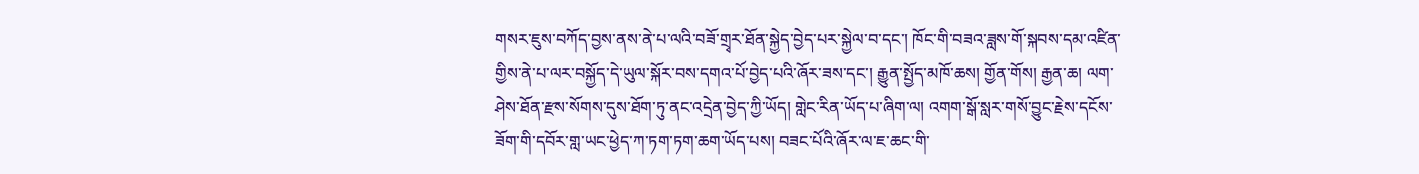གསར་ཇུས་བཀོད་བྱས་ནས་ནེ་པ་ལའི་བཟོ་གྲྭར་ཐོན་སྐྱེད་བྱེད་པར་སྐྱེལ་བ་དང་། ཁོང་གི་བཟའ་ཟླས་གོ་སྐབས་དམ་འཛིན་གྱིས་ནེ་པ་ལར་བསྐྱོད་དེ་ཡུལ་སྐོར་བས་དགའ་པོ་བྱེད་པའི་ཞོར་ཟས་དང་། རྒྱུན་སྤྱོད་མཁོ་ཆས། གྱོན་གོས། རྒྱན་ཆ། ལག་ཤེས་ཐོན་རྫས་སོགས་དུས་ཐོག་ཏུ་ནང་འདྲེན་བྱེད་ཀྱི་ཡོད། གླེང་རིན་ཡོད་པ་ཞིག་ལ། འགག་སྒོ་སླར་གསོ་བྱུང་རྗེས་དངོས་ཟོག་གི་དབོར་གླ་ཡང་ཕྱེད་ཀ་ཏག་ཏག་ཆག་ཡོད་པས། བཟང་པོའི་ཞོར་ལ་ཇ་ཆང་གི་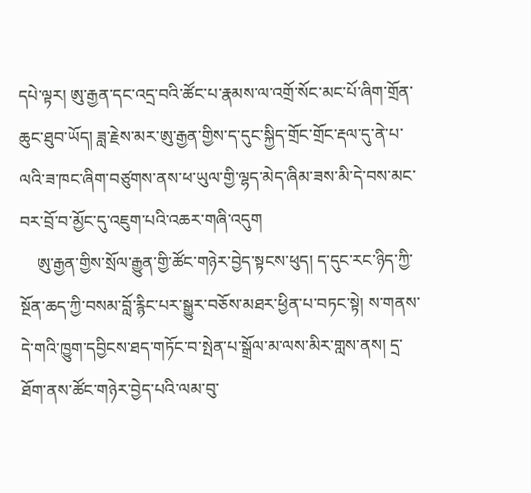དཔེ་ལྟར། ཨུ་རྒྱན་དང་འདྲ་བའི་ཚོང་པ་རྣམས་ལ་འགྲོ་སོང་མང་པོ་ཞིག་གྲོན་ཆུང་ཐུབ་ཡོད། ཟླ་རྗེས་མར་ཨུ་རྒྱན་གྱིས་ད་དུང་སྐྱིད་གྲོང་གྲོང་རྡལ་དུ་ནེ་པ་ལའི་ཟ་ཁང་ཞིག་བཙུགས་ནས་ཕ་ཡུལ་གྱི་ལྷད་མེད་ཞིམ་ཟས་མི་དེ་བས་མང་བར་བྲོ་བ་མྱོང་དུ་འཇུག་པའི་འཆར་གཞི་འདུག
    ཨུ་རྒྱན་གྱིས་སྲོལ་རྒྱུན་གྱི་ཚོང་གཉེར་བྱེད་སྟངས་ཕུད། ད་དུང་རང་ཉིད་ཀྱི་སྔོན་ཆད་ཀྱི་བསམ་བློ་རྙིང་པར་སྒྱུར་བཅོས་མཐར་ཕྱིན་པ་བཏང་སྟེ། ས་གནས་དེ་གའི་ཁྱུག་དབྱིངས་ཐད་གཏོང་བ་སྤེན་པ་སྒྲོལ་མ་ལས་མིར་གླས་ནས། དྲ་ཐོག་ནས་ཚོང་གཉེར་བྱེད་པའི་ལམ་བུ་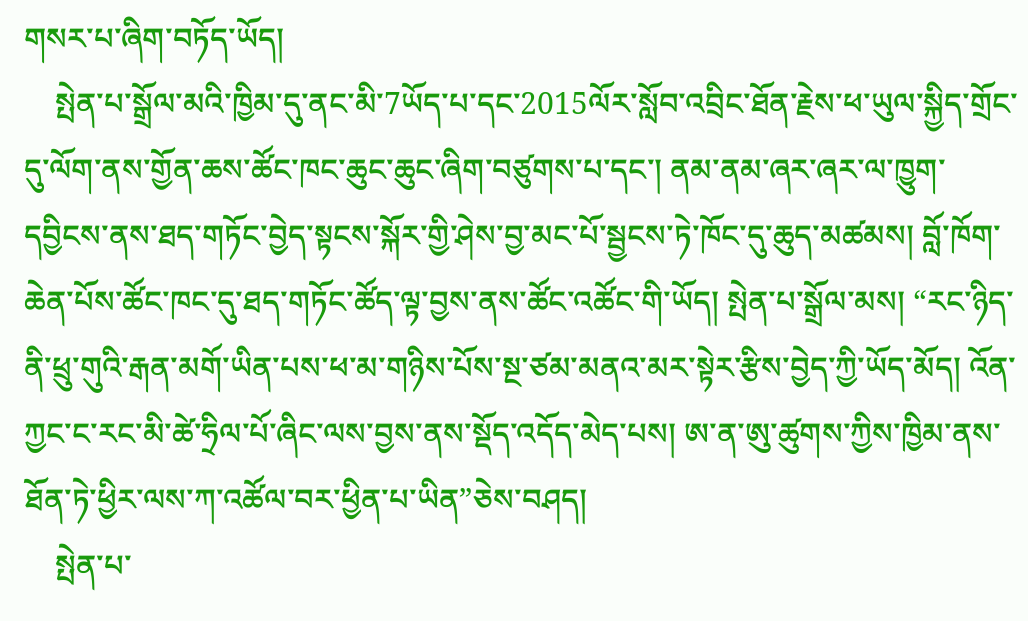གསར་པ་ཞིག་བཏོད་ཡོད།
    སྤེན་པ་སྒྲོལ་མའི་ཁྱིམ་དུ་ནང་མི་7ཡོད་པ་དང་2015ལོར་སློབ་འབྲིང་ཐོན་རྗེས་ཕ་ཡུལ་སྐྱིད་གྲོང་དུ་ལོག་ནས་གྱོན་ཆས་ཚོང་ཁང་ཆུང་ཆུང་ཞིག་བཙུགས་པ་དང་། ནམ་ནམ་ཞར་ཞར་ལ་ཁྱུག་དབྱིངས་ནས་ཐད་གཏོང་བྱེད་སྟངས་སྐོར་གྱི་ཤེས་བྱ་མང་པོ་སྦྱངས་ཏེ་ཁོང་དུ་ཆུད་མཚམས། བློ་ཁོག་ཆེན་པོས་ཚོང་ཁང་དུ་ཐད་གཏོང་ཚོད་ལྟ་བྱས་ནས་ཚོང་འཚོང་གི་ཡོད། སྤེན་པ་སྒྲོལ་མས། “རང་ཉིད་ནི་ཕྲུ་གུའི་རྒན་མགོ་ཡིན་པས་ཕ་མ་གཉིས་པོས་སྔ་ཙམ་མནའ་མར་སྟེར་རྩིས་བྱེད་ཀྱི་ཡོད་མོད། འོན་ཀྱང་ང་རང་མི་ཚེ་ཧྲིལ་པོ་ཞིང་ལས་བྱས་ནས་སྡོད་འདོད་མེད་པས། ཨ་ན་ཨུ་ཚུགས་ཀྱིས་ཁྱིམ་ནས་ཐོན་ཏེ་ཕྱིར་ལས་ཀ་འཚོལ་བར་ཕྱིན་པ་ཡིན”ཅེས་བཤད།
    སྤེན་པ་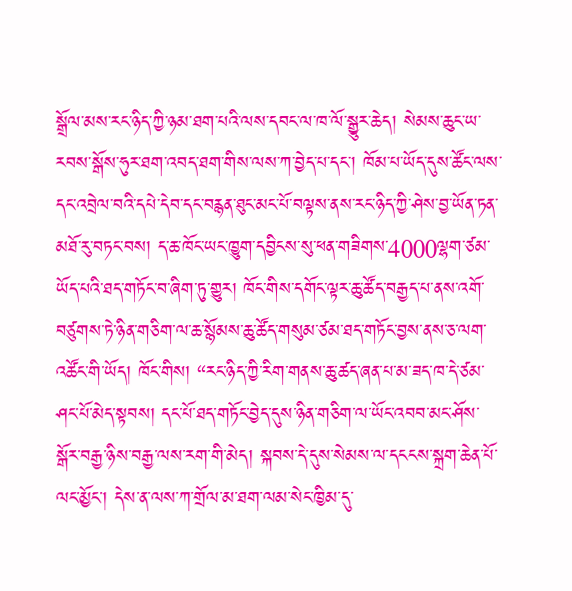སྒྲོལ་མས་རང་ཉིད་ཀྱི་ཉམ་ཐག་པའི་ལས་དབང་ལ་ཁ་ལོ་སྒྱུར་ཆེད། སེམས་ཆུང་ཡ་རབས་སྒོས་ཧུར་ཐག་འབད་ཐག་གིས་ལས་ཀ་བྱེད་པ་དང་། ཁོམ་པ་ཡོད་དུས་ཚོང་ལས་དང་འབྲེལ་བའི་དཔེ་དེབ་དང་བརྙན་ཐུང་མང་པོ་བལྟས་ནས་རང་ཉིད་ཀྱི་ཤེས་བྱ་ཡོན་ཏན་མཐོ་རུ་བཏང་བས། ད་ཆ་ཁོང་ཡང་ཁྱུག་དབྱིངས་སུ་ཕན་གཟིགས་4000ལྷག་ཙམ་ཡོད་པའི་ཐད་གཏོང་བ་ཞིག་ཏུ་གྱུར། ཁོང་གིས་དགོང་ལྟར་ཆུ་ཚོད་བརྒྱད་པ་ནས་འགོ་བཙུགས་ཏེ་ཉིན་གཅིག་ལ་ཆ་སྙོམས་ཆུ་ཚོད་གསུམ་ཙམ་ཐད་གཏོང་བྱས་ནས་ཅ་ལག་འཚོང་གི་ཡོད། ཁོང་གིས། “རང་ཉིད་ཀྱི་རིག་གནས་ཆུ་ཚད་ཞན་པ་མ་ཟད་ཁ་དེ་ཙམ་ཤང་པོ་མེད་སྟབས། དང་པོ་ཐད་གཏོང་བྱེད་དུས་ཉིན་གཅིག་ལ་ཡོང་འབབ་མང་ཤོས་སྒོར་བརྒྱ་ཉིས་བརྒྱ་ལས་རག་གི་མེད། སྐབས་དེ་དུས་སེམས་ལ་དངངས་སྐྲག་ཆེན་པོ་ལང་མྱོང་། དེས་ན་ལས་ཀ་གྲོལ་མ་ཐག་ལམ་སེང་ཁྱིམ་དུ་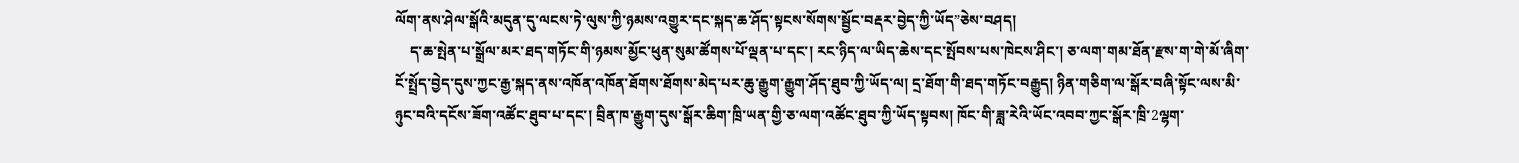ལོག་ནས་ཤེལ་སྒོའི་མདུན་དུ་ལངས་ཏེ་ལུས་ཀྱི་ཉམས་འགྱུར་དང་སྐད་ཆ་ཤོད་སྟངས་སོགས་སྦྱོང་བརྡར་བྱེད་ཀྱི་ཡོད”ཅེས་བཤད།
    ད་ཆ་སྤེན་པ་སྒྲོལ་མར་ཐད་གཏོང་གི་ཉམས་མྱོང་ཕུན་སུམ་ཚོགས་པོ་ལྡན་པ་དང་། རང་ཉིད་ལ་ཡིད་ཆེས་དང་སྤོབས་པས་ཁེངས་ཤིང་། ཅ་ལག་གམ་ཐོན་རྫས་ག་གེ་མོ་ཞིག་ངོ་སྤྲོད་བྱེད་དུས་ཀྱང་རྒྱ་སྐད་ནས་འཁོན་འཁོན་ཐོགས་ཐོགས་མེད་པར་ཆུ་རྒྱུག་རྒྱུག་ཤོད་ཐུབ་ཀྱི་ཡོད་ལ། དྲ་ཐོག་གི་ཐད་གཏོང་བརྒྱུད། ཉིན་གཅིག་ལ་སྒོར་བཞི་སྟོང་ལས་མི་ཉུང་བའི་དངོས་ཟོག་འཚོང་ཐུབ་པ་དང་། བྲིན་ཁ་རྒྱུག་དུས་སྒོར་ཆིག་ཁྲི་ཡན་གྱི་ཅ་ལག་འཚོང་ཐུབ་ཀྱི་ཡོད་སྟབས། ཁོང་གི་ཟླ་རེའི་ཡོང་འབབ་ཀྱང་སྒོར་ཁྲི་2ལྷག་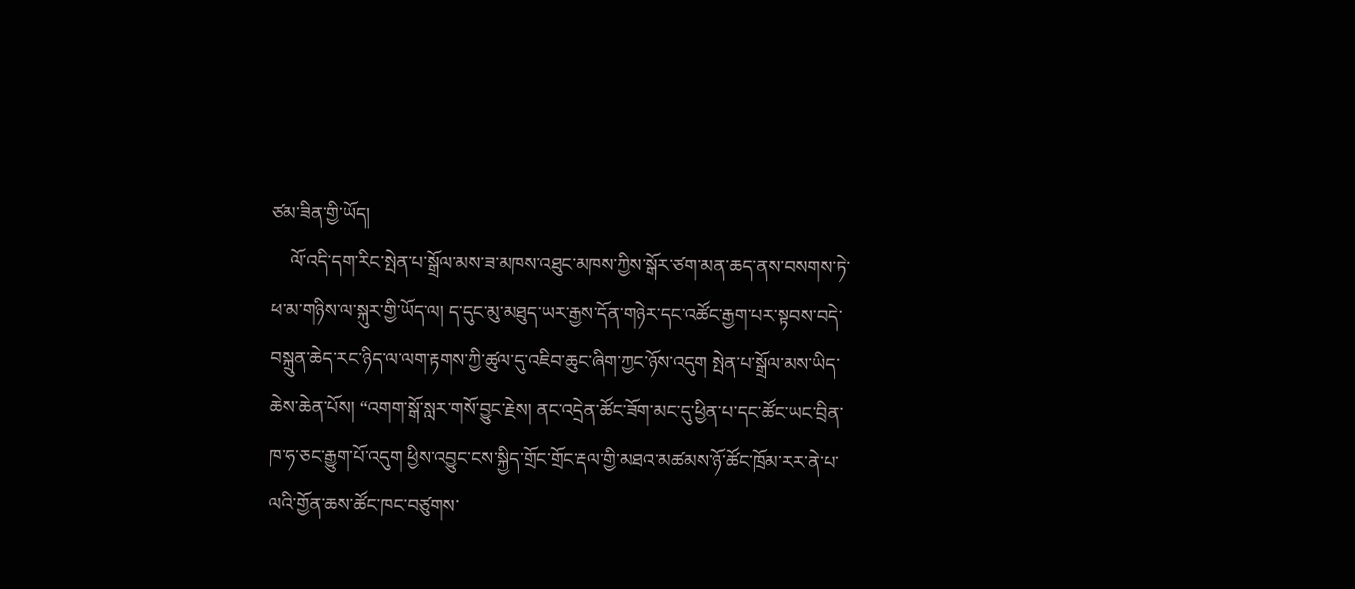ཙམ་ཟིན་གྱི་ཡོད།
    ལོ་འདི་དག་རིང་སྤེན་པ་སྒྲོལ་མས་ཟ་མཁས་འཐུང་མཁས་ཀྱིས་སྒོར་ཙག་མན་ཆད་ནས་བསགས་ཏེ་ཕ་མ་གཉིས་ལ་སྐུར་གྱི་ཡོད་ལ། ད་དུང་མུ་མཐུད་ཡར་རྒྱས་དོན་གཉེར་དང་འཚོང་རྒྱག་པར་སྟབས་བདེ་བསྐྲུན་ཆེད་རང་ཉིད་ལ་ལག་རྟགས་ཀྱི་ཚུལ་དུ་འཇིབ་ཆུང་ཞིག་ཀྱང་ཉོས་འདུག སྤེན་པ་སྒྲོལ་མས་ཡིད་ཆེས་ཆེན་པོས། “འགག་སྒོ་སླར་གསོ་བྱུང་རྗེས། ནང་འདྲེན་ཚོང་ཟོག་མང་དུ་ཕྱིན་པ་དང་ཚོང་ཡང་བྲིན་ཁ་ཧ་ཅང་རྒྱུག་པོ་འདུག ཕྱིས་འབྱུང་ངས་སྐྱིད་གྲོང་གྲོང་རྡལ་གྱི་མཐའ་མཚམས་ཉོ་ཚོང་ཁྲོམ་རར་ནེ་པ་ལའི་གྱོན་ཆས་ཚོང་ཁང་བཙུགས་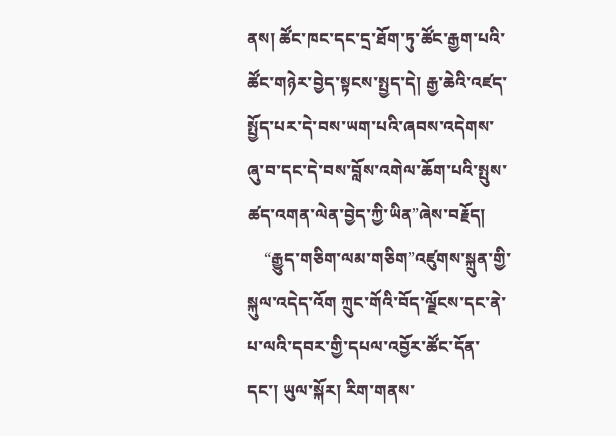ནས། ཚོང་ཁང་དང་དྲ་ཐོག་ཏུ་ཚོང་རྒྱག་པའི་ཚོང་གཉེར་བྱེད་སྟངས་སྤྱད་དེ། རྒྱ་ཆེའི་འཛད་སྤྱོད་པར་དེ་བས་ཡག་པའི་ཞབས་འདེགས་ཞུ་བ་དང་དེ་བས་བློས་འགེལ་ཆོག་པའི་སྤུས་ཚད་འགན་ལེན་བྱེད་ཀྱི་ཡིན”ཞེས་བརྗོད།
    “རྒྱུད་གཅིག་ལམ་གཅིག”འཛུགས་སྐྲུན་གྱི་སྐུལ་འདེད་འོག ཀྲུང་གོའི་བོད་ལྗོངས་དང་ནེ་པ་ལའི་དབར་གྱི་དཔལ་འབྱོར་ཚོང་དོན་དང་། ཡུལ་སྐོར། རིག་གནས་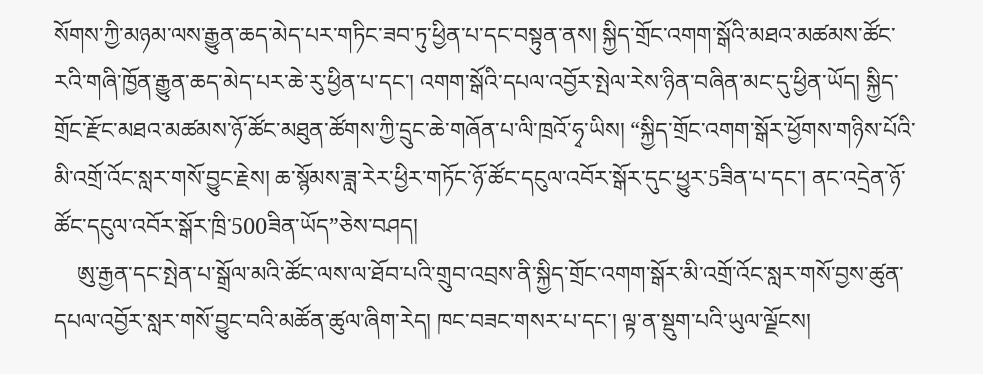སོགས་ཀྱི་མཉམ་ལས་རྒྱུན་ཆད་མེད་པར་གཏིང་ཟབ་ཏུ་ཕྱིན་པ་དང་བསྟུན་ནས། སྐྱིད་གྲོང་འགག་སྒོའི་མཐའ་མཚམས་ཚོང་རའི་གཞི་ཁྱོན་རྒྱུན་ཆད་མེད་པར་ཆེ་རུ་ཕྱིན་པ་དང་། འགག་སྒོའི་དཔལ་འབྱོར་སྤེལ་རེས་ཉིན་བཞིན་མང་དུ་ཕྱིན་ཡོད། སྐྱིད་གྲོང་རྫོང་མཐའ་མཚམས་ཉོ་ཚོང་མཐུན་ཚོགས་ཀྱི་དྲུང་ཆེ་གཞོན་པ་ལི་ཁྲའོ་ཧྭ་ཡིས། “སྐྱིད་གྲོང་འགག་སྒོར་ཕྱོགས་གཉིས་པོའི་མི་འགྲོ་འོང་སླར་གསོ་བྱུང་རྗེས། ཆ་སྙོམས་ཟླ་རེར་ཕྱིར་གཏོང་ཉོ་ཚོང་དངུལ་འབོར་སྒོར་དུང་ཕྱུར་5ཟིན་པ་དང་། ནང་འདྲེན་ཉོ་ཚོང་དངུལ་འབོར་སྒོར་ཁྲི་500ཟིན་ཡོད”ཅེས་བཤད།
    ཨུ་རྒྱན་དང་སྤེན་པ་སྒྲོལ་མའི་ཚོང་ལས་ལ་ཐོབ་པའི་གྲུབ་འབྲས་ནི་སྐྱིད་གྲོང་འགག་སྒོར་མི་འགྲོ་འོང་སླར་གསོ་བྱས་ཚུན་དཔལ་འབྱོར་སླར་གསོ་བྱུང་བའི་མཚོན་ཚུལ་ཞིག་རེད། ཁང་བཟང་གསར་པ་དང་། ལྟ་ན་སྡུག་པའི་ཡུལ་ལྗོངས།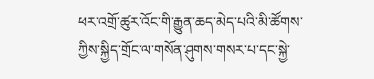ཕར་འགྲོ་ཚུར་འོང་གི་རྒྱུན་ཆད་མེད་པའི་མི་ཚོགས་ཀྱིས་སྐྱིད་གྲོང་ལ་གསོན་ཤུགས་གསར་པ་དང་སྐྱེ་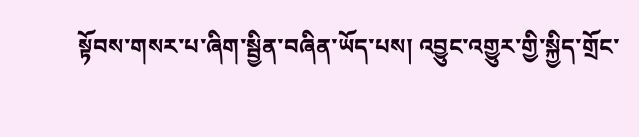སྟོབས་གསར་པ་ཞིག་སྦྱིན་བཞིན་ཡོད་པས། འབྱུང་འགྱུར་གྱི་སྐྱིད་གྲོང་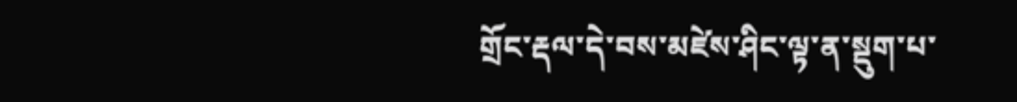གྲོང་རྡལ་དེ་བས་མཛེས་ཤིང་ལྟ་ན་སྡུག་པ་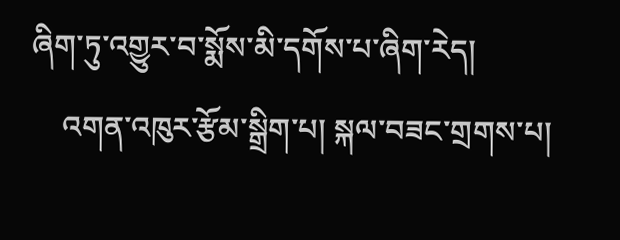ཞིག་ཏུ་འགྱུར་བ་སྨོས་མི་དགོས་པ་ཞིག་རེད།
    འགན་འཁུར་རྩོམ་སྒྲིག་པ། སྐལ་བཟང་གྲགས་པ།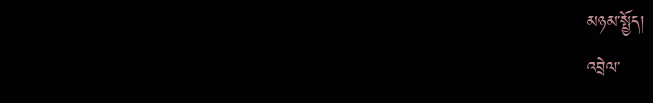མཉམ་སྤྱོད།
འབྲེལ་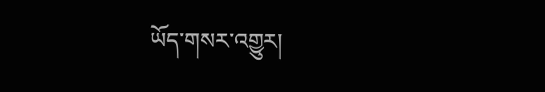ཡོད་གསར་འགྱུར།